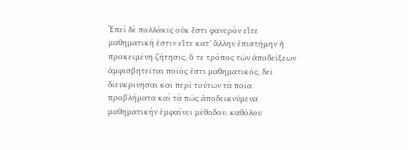Ἐπεὶ δὲ πολλάκις οὐκ ἔστι φανερὸν εἴτε μαθηματική ἐστιν εἴτε κατ’ ἄλλην ἐπιστήμην ἡ προκειμένη ζήτησις, ὅ τε τρόπος τῶν ἀποδείξεων ἀμφισβητεῖται ποῖός ἐστι μαθηματικός, δεῖ διευκρινῆσαι καὶ περὶ τούτων τὰ ποῖα προβλήματα καὶ τὰ πῶς ἀποδεικνύμενα μαθηματικὴν ἐμφαίνει μέθοδον. καθόλου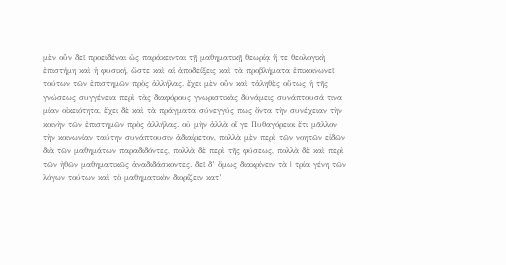μὲν οὖν δεῖ προειδέναι ὡς παράκεινται τῇ μαθηματικῇ θεωρίᾳ ἥ τε θεολογικὴ ἐπιστήμη καὶ ἡ φυσική, ὥστε καὶ αἱ ἀποδείξεις καὶ τὰ προβλήματα ἐπικοινωνεῖ τούτων τῶν ἐπιστημῶν πρὸς ἀλλήλας. ἔχει μὲν οὖν καὶ τἀληθὲς οὕτως ἡ τῆς γνώσεως συγγένεια περὶ τὰς διαφόρους γνωριστικὰς δυνάμεις συνάπτουσά τινα μίαν οἰκειότητα, ἔχει δὲ καὶ τὰ πράγματα σύνεγγύς πως ὄντα τὴν συνέχειαν τὴν κοινὴν τῶν ἐπιστημῶν πρὸς ἀλλήλας. οὐ μὴν ἀλλὰ οἵ γε Πυθαγόρειοι ἔτι μᾶλλον τὴν κοινωνίαν ταύτην συνάπτουσιν ἀδιαίρετον, πολλὰ μὲν περὶ τῶν νοητῶν εἰδῶν διὰ τῶν μαθημάτων παραδιδόντες, πολλὰ δὲ περὶ τῆς φύσεως, πολλὰ δὲ καὶ περὶ τῶν ἠθῶν μαθηματικῶς ἀναδιδάσκοντες. δεῖ δ’ ὅμως διακρίνειν τὰ | τρία γένη τῶν λόγων τούτων καὶ τὸ μαθηματικὸν διορίζειν κατ’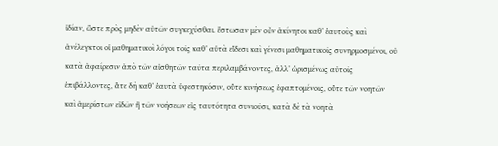ἰδίαν, ὥστε πρὸς μηδὲν αὐτῶν συγκεχύσθαι. ἔστωσαν μὲν οὖν ἀκίνητοι καθ’ ἑαυτοὺς καὶ ἀνέλεγκτοι οἱ μαθηματικοὶ λόγοι τοῖς καθ’ αὑτὰ εἴδεσι καὶ γένεσι μαθηματικοῖς συνηρμοσμένοι, οὐ κατὰ ἀφαίρεσιν ἀπὸ τῶν αἰσθητῶν ταῦτα περιλαμβάνοντες, ἀλλ’ ὡρισμένως αὐτοῖς ἐπιβάλλοντες, ἅτε δὴ καθ’ ἑαυτὰ ὑφεστηκόσιν, οὔτε κινήσεως ἐφαπτομένοις, οὔτε τῶν νοητῶν καὶ ἀμερίστων εἰδῶν ἢ τῶν νοήσεων εἰς ταυτότητα συνιοῦσι, κατὰ δὲ τὰ νοητὰ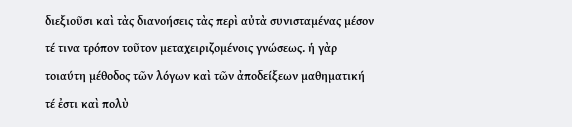διεξιοῦσι καὶ τὰς διανοήσεις τὰς περὶ αὐτὰ συνισταμένας μέσον τέ τινα τρόπον τοῦτον μεταχειριζομένοις γνώσεως. ἡ γὰρ τοιαύτη μέθοδος τῶν λόγων καὶ τῶν ἀποδείξεων μαθηματική τέ ἐστι καὶ πολὺ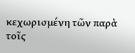κεχωρισμένη τῶν παρὰ τοῖς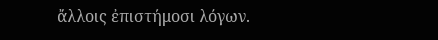ἄλλοις ἐπιστήμοσι λόγων.